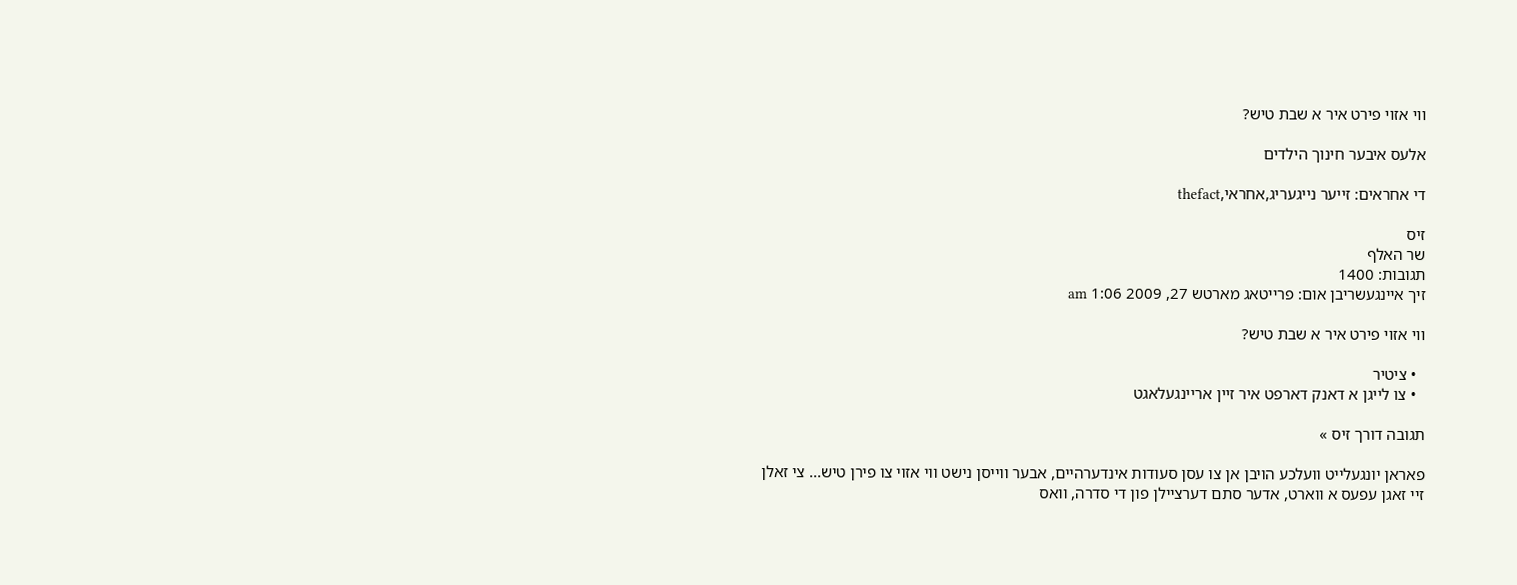ווי אזוי פירט איר א שבת טיש?

אלעס איבער חינוך הילדים

די אחראים: זייער נייגעריג,אחראי,thefact

זיס
שר האלף
תגובות: 1400
זיך איינגעשריבן אום: פרייטאג מארטש 27, 2009 1:06 am

ווי אזוי פירט איר א שבת טיש?

  • ציטיר
  • צו לייגן א דאנק דארפט איר זיין אריינגעלאגט

תגובה דורך זיס »

פאראן יונגעלייט וועלכע הויבן אן צו עסן סעודות אינדערהיים, אבער ווייסן נישט ווי אזוי צו פירן טיש... צי זאלן זיי זאגן עפעס א ווארט, אדער סתם דערציילן פון די סדרה, וואס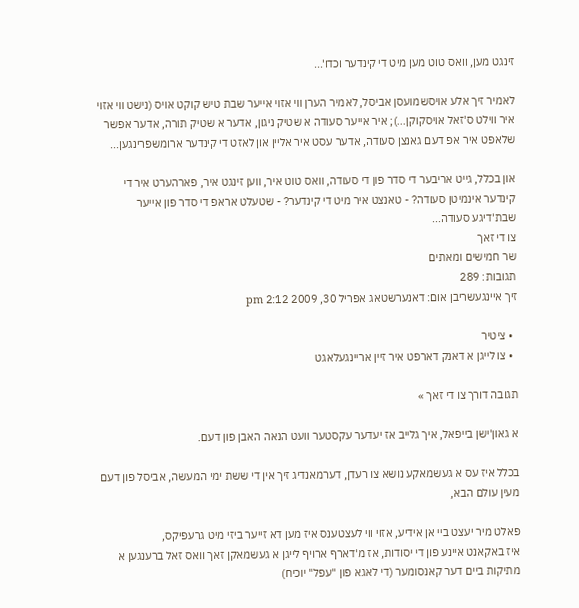זינגט מען, וואס טוט מען מיט די קינדער וכדו'...

לאמיר זיך אלע אויסשמועסן אביסל, לאמיר הערן ווי אזוי אייער שבת טיש קוקט אויס (נישט ווי אזוי איר ווילט ס'זאל אויסקוקן...); איר אייער סעודה א שטיק ניגון, אדער א שטיק תורה, אדער אפשר שלאפט איר אפ דעם גאנצן סעודה, אדער עסט איר אליין און לאזט די קינדער ארומשפרינגען...

און בכלל, גייט אריבער די סדר פון די סעודה, וואס טוט איר, ווען זינגט איר, פארהערט איר די קינדער אינמיטן סעודה? - טאנצט איר מיט די קינדער? - שטעלט אראפ די סדר פון אייער שבת'דיגע סעודה...
צו די זאך
שר חמישים ומאתים
תגובות: 289
זיך איינגעשריבן אום: דאנערשטאג אפריל 30, 2009 2:12 pm

  • ציטיר
  • צו לייגן א דאנק דארפט איר זיין אריינגעלאגט

תגובה דורך צו די זאך »

א גאון'ישן בייפאל, איך גלייב אז יעדער עקסטער וועט הנאה האבן פון דעם.

בכלל איז עס א געשמאקע נושא צו רעדן, דערמאנדיג זיך אין די ששת ימי המעשה, אביסל פון דעם מעין עולם הבא,

פאלט מיר יעצט ביי אן אידיע, אזוי ווי לעצטענס איז מען דא זייער ביזי מיט גרעפיקס,
איז באקאנט איינע פון די יסודות, אז מ'דארף ארויף לייגן א געשמאקן זאך וואס זאל ברענגען א מתיקות ביים דער קאנסומער (די לאגא פון "עפל" יוכיח)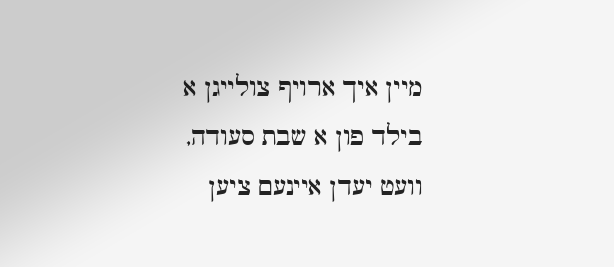מיין איך ארויף צולייגן א בילד פון א שבת סעודה, וועט יעדן איינעם ציען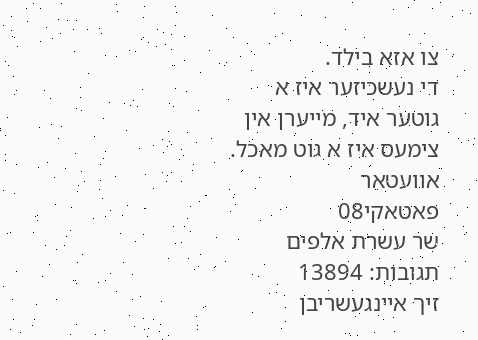צו אזא בילד.
די נעשכיזער איז א גוטער איד, מייערן אין צימעס איז א גוט מאכל.
אוועטאר
פאטאקי08
שר עשרת אלפים
תגובות: 13894
זיך איינגעשריבן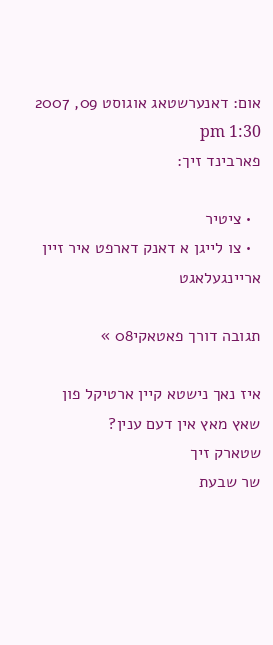אום: דאנערשטאג אוגוסט 09, 2007 1:30 pm
פארבינד זיך:

  • ציטיר
  • צו לייגן א דאנק דארפט איר זיין אריינגעלאגט

תגובה דורך פאטאקי08 »

איז נאך נישטא קיין ארטיקל פון שאץ מאץ אין דעם ענין?
שטארק זיך
שר שבעת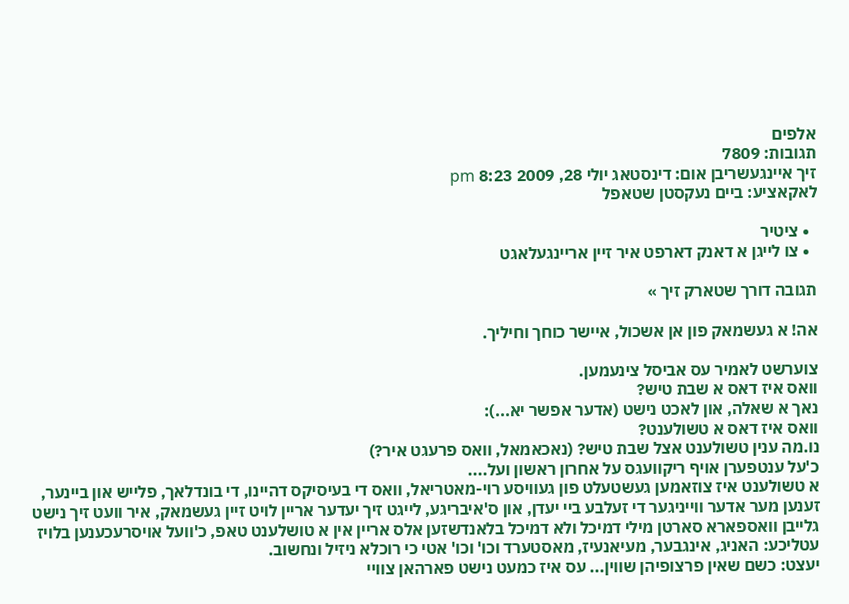אלפים
תגובות: 7809
זיך איינגעשריבן אום: דינסטאג יולי 28, 2009 8:23 pm
לאקאציע: ביים נעקסטן שטאפל

  • ציטיר
  • צו לייגן א דאנק דארפט איר זיין אריינגעלאגט

תגובה דורך שטארק זיך »

אה! א געשמאק פון אן אשכול, איישר כוחך וחיליך.

צוערשט לאמיר עס אביסל צינעמען.
וואס איז דאס א שבת טיש?
נאך א שאלה, און לאכט נישט (אדער אפשר יא...):
וואס איז דאס א טשולענט?
נו.מה ענין טשולענט אצל שבת טיש? (נאכאמאל, וואס פרעגט איר?)
כ'על ענטפערן אויף ריקוועגס על אחרון ראשון ועל....
א טשולענט איז צוזאמען געשטעלט פון געוויסע רוי-מאטריאל, וואס די בעיסיקס דהיינו, די בונדלאך, פלייש און ביינער, זענען מער אדער ווייניגער די זעלבע ביי יעדן, און ס'איבריגע, לייגט זיך יעדער אריין לויט זיין געשמאק, איר וועט זיך נישט גלייבן וואספארא סארטן מילי דמיכל ולא דמיכל בלאנדשזען אלס אריין אין א טושלענט טאפ, כ'וועל אויסרעכענען בלויז עטליכע: האניג, אינגבער, מעיאנעיז, מאסטערד וכו' וכו' אטי כי רוכלא ניזיל ונחשוב.
יעצט: כשם שאין פרצופיהן שווין... עס איז כמעט נישט פארהאן צוויי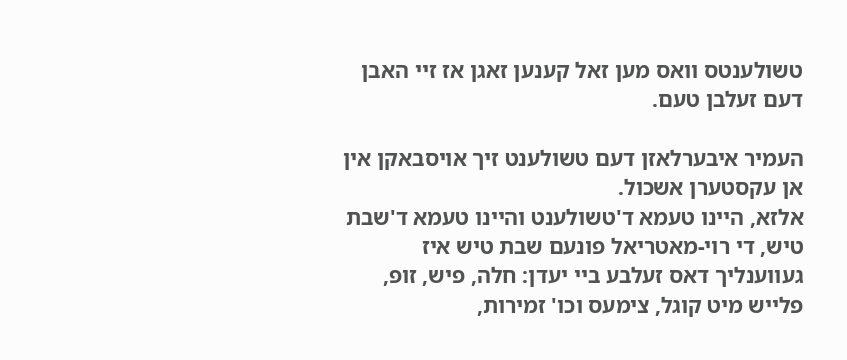טשולענטס וואס מען זאל קענען זאגן אז זיי האבן דעם זעלבן טעם.

העמיר איבערלאזן דעם טשולענט זיך אויסבאקן אין אן עקסטערן אשכול.
אלזא, היינו טעמא ד'טשולענט והיינו טעמא ד'שבת טיש, די רוי-מאטריאל פונעם שבת טיש איז געווענליך דאס זעלבע ביי יעדן: חלה, פיש, זופ, פלייש מיט קוגל, צימעס וכו' זמירות,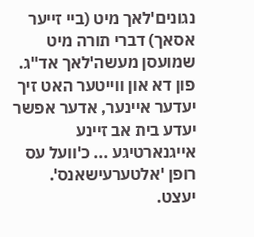נגונים'לאך מיט (ביי זייער אסאך) דברי תורה מיט שמועסן מעשה'לאך אד"ג.
פון דא און ווייטער האט זיך יעדער איינער, אדער אפשר יעדע בית אב זיינע אייגנארטיגע ... כ'וועל עס רופן 'אלטערעישאנס'.
יעצט.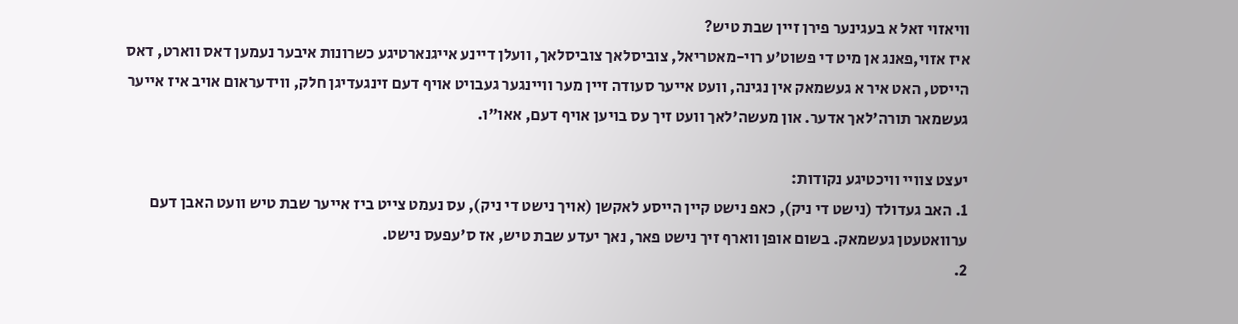וויאזוי זאל א בעגינער פירן זיין שבת טיש?
איז אזוי,פאנג אן מיט די פשוט'ע רוי-מאטריאל, צוביסלאך צוביסלאך, וועלן דיינע אייגנארטיגע כשרונות איבער נעמען דאס ווארט, דאס הייסט, האט איר א געשמאק אין נגינה, וועט אייער סעודה זיין מער וויינגער געבויט אויף דעם זינגעדיגן חלק, ווידעראום אויב איז אייער געשמאר תורה'לאך אדער. און מעשה'לאך וועט זיך עס בויען אויף דעם, אאו"ו.

יעצט צוויי וויכטיגע נקודות:
1. האב געדולד (נישט די ניק), כאפ נישט קיין הייסע לאקשן (אויך נישט די ניק), עס נעמט צייט ביז אייער שבת טיש וועט האבן דעם ערוואטעטן געשמאק. בשום אופן ווארף זיך נישט פאר, נאך יעדע שבת טיש, אז ס'עפעס נישט.
2.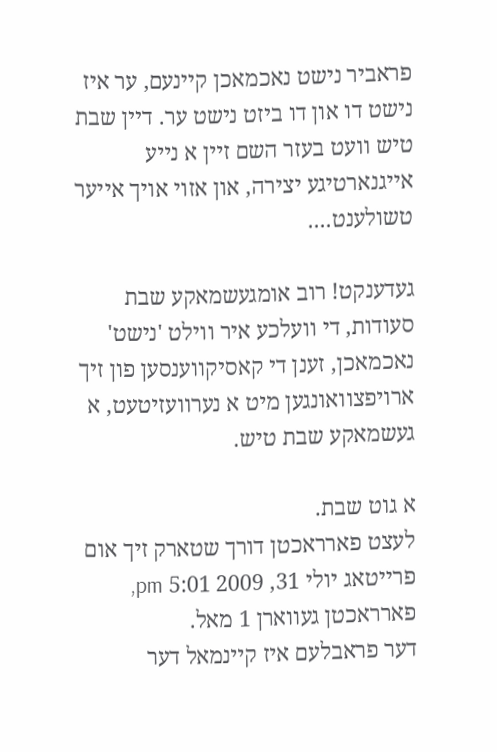פראביר נישט נאכמאכן קיינעם, ער איז נישט דו און דו ביזט נישט ער. דיין שבת טיש וועט בעזר השם זיין א נייע אייגנארטיגע יצירה, און אזוי אויך אייער טשולענט....

געדענקט! רוב אומגעשמאקע שבת סעודות, די וועלכע איר ווילט 'נישט' נאכמאכן, זענן די קאסיקווענסען פון זיך ארויפצוואונגען מיט א נערוועזיטעט, א געשמאקע שבת טיש.

א גוט שבת.
לעצט פארראכטן דורך שטארק זיך אום פרייטאג יולי 31, 2009 5:01 pm, פארראכטן געווארן 1 מאל.
דער פראבלעם איז קיינמאל דער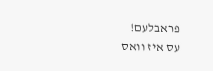פראבלעם!
עס איז וואס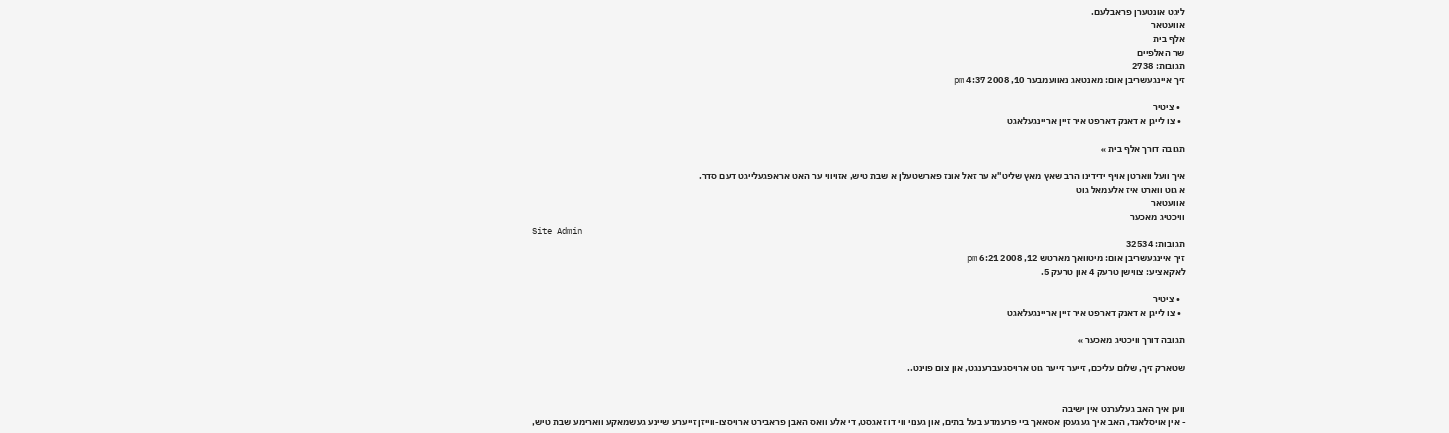ליגט אונטערן פראבלעם.
אוועטאר
אלף בית
שר האלפיים
תגובות: 2738
זיך איינגעשריבן אום: מאנטאג נאוועמבער 10, 2008 4:37 pm

  • ציטיר
  • צו לייגן א דאנק דארפט איר זיין אריינגעלאגט

תגובה דורך אלף בית »

איך וועל ווארטן אויף ידידינו הרב שאץ מאץ שליט"א ער זאל אונז פארשטעלן א שבת טיש, אזויווי ער האט אראפגעלייגט דעם סדר.
א גוט ווארט איז אלעמאל גוט
אוועטאר
וויכטיג מאכער
Site Admin
תגובות: 32534
זיך איינגעשריבן אום: מיטוואך מארטש 12, 2008 6:21 pm
לאקאציע: צווישן טרעק 4 און טרעק 5.

  • ציטיר
  • צו לייגן א דאנק דארפט איר זיין אריינגעלאגט

תגובה דורך וויכטיג מאכער »

שטארק זיך, שלום עליכם, זייער זייער גוט ארויסגעברענגט, און צום פוינט..


ווען איך האב געלערנט אין ישיבה
- אין אויסלאנד, האב איך געגעסן אסאאך ביי פרעמדע בעל בתים, און גענוי ווי דו זאגסט, די אלע וואס האבן פראבירט ארויסצו-ווייזן זייערע שיינע געשמאקע ווארימע שבת טיש,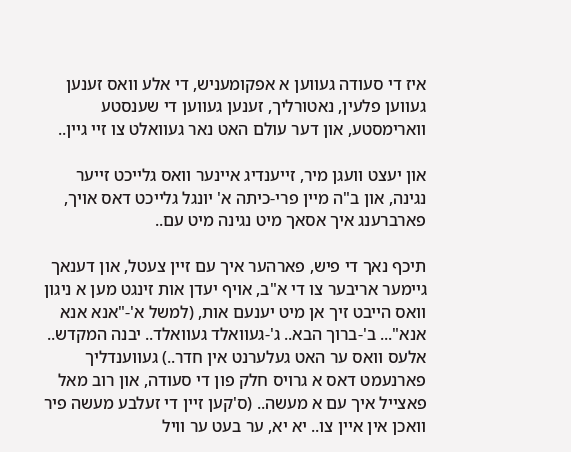איז די סעודה געווען א אפקומעניש, די אלע וואס זענען געווען פלעין, נאטורליך, זענען געווען די שענסטע ווארימסטע, און דער עולם האט נאר געוואלט צו זיי גיין..

און יעצט וועגן מיר, זייענדיג איינער וואס גלייכט זייער נגינה, און ב"ה מיין פרי-כיתה א' יונגל גלייכט דאס אויך, פארברענג איך אסאך מיט נגינה מיט עם..

תיכף נאך די פיש, פארהער איך עם זיין צעטל, און דענאך גיימער אריבער צו די א"ב, אויף יעדן אות זינגט מען א ניגון וואס הייבט זיך אן מיט יענעם אות, (למשל א'-"אנא אנא אנא"... ב'-ברוך הבא.. ג'-געוואלד געוואלד.. יבנה המקדש.. אלעס וואס ער האט געלערנט אין חדר..) געווענדליך פארנעמט דאס א גרויס חלק פון די סעודה, און רוב מאל פאצייל איך עם א מעשה.. (ס'קען זיין די זעלבע מעשה פיר וואכן אין איין צו.. יא יא, ער בעט ער וויל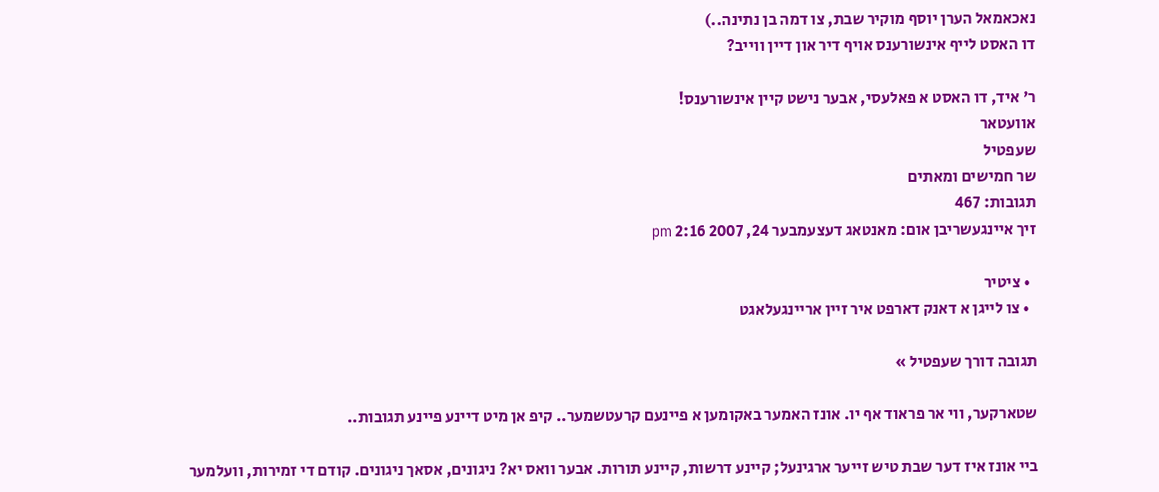נאכאמאל הערן יוסף מוקיר שבת, צו דמה בן נתינה..)
דו האסט לייף אינשורענס אויף דיר און דיין ווייב?

ר' איד, דו האסט א פאלעסי, אבער נישט קיין אינשורענס!
אוועטאר
שעפטיל
שר חמישים ומאתים
תגובות: 467
זיך איינגעשריבן אום: מאנטאג דעצעמבער 24, 2007 2:16 pm

  • ציטיר
  • צו לייגן א דאנק דארפט איר זיין אריינגעלאגט

תגובה דורך שעפטיל »

שטארקער, ווי אר פראוד אף יו. אונז האמער באקומען א פיינעם קרעטשמער.. קיפ אן מיט דיינע פיינע תגובות..

ביי אונז איז דער שבת טיש זייער ארגינעל; קיינע דרשות, קיינע תורות. אבער וואס יא? ניגונים, אסאך ניגונים. קודם די זמירות, וועלמער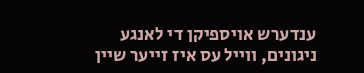ענדערש אויספיקן די לאנגע ניגונים, ווייל עס איז זייער שיין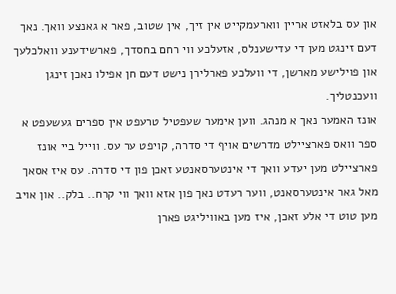און עס בלאזט אריין ווארעמקייט אין זיך, אין שטוב, פאר א גאנצע וואך. נאך דעם זינגט מען די עדישענלס, אזעלכע ווי רחם בחסדך, פארשידענע וואלכלעך און פוילישע מארשן, די וועלכע פארלירן נישט דעם חן אפילו נאכן זינגן וועכנטליך.
אונז האמער נאך א מנהג. ווען אימער שעפטיל טרעפט אין ספרים געשעפט א ספר וואס פארציילט מדרשים אויף די סדרה, קויפט ער עס. ווייל ביי אונז פארציילט מען יעדע וואך די אינטערסאנטע זאכן פון די סדרה. עס איז אסאך מאל גאר אינטערסאנט, ווער רעדט נאך פון אזא וואך ווי קרח.. בלק.. און אויב מען טוט די אלע זאכן, איז מען באוויליגט פארן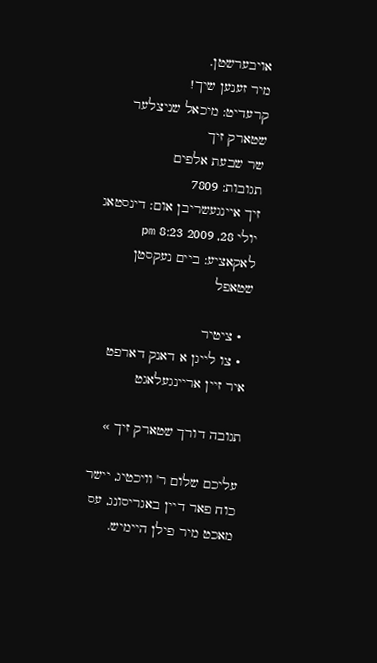אויבערשטן.
מיר זענען שיך!
קרעדיט: מיכאל שניצלער
שטארק זיך
שר שבעת אלפים
תגובות: 7809
זיך איינגעשריבן אום: דינסטאג יולי 28, 2009 8:23 pm
לאקאציע: ביים נעקסטן שטאפל

  • ציטיר
  • צו לייגן א דאנק דארפט איר זיין אריינגעלאגט

תגובה דורך שטארק זיך »

עליכם שלום ר' וויכטיג, יישר כוח פאר דיין באגריסונג, עס מאכט מיר פילן היימיש.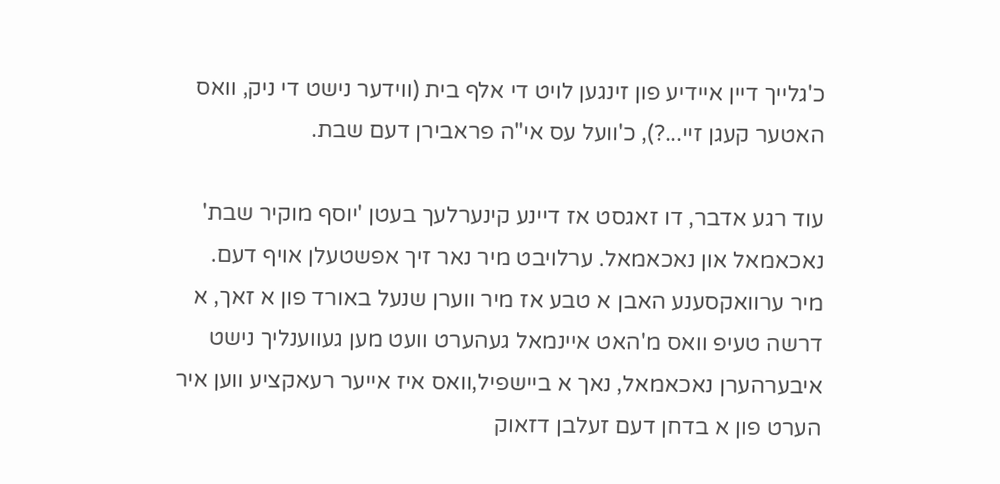כ'גלייך דיין איידיע פון זינגען לויט די אלף בית (ווידער נישט די ניק, וואס האטער קעגן זיי...?), כ'וועל עס אי"ה פראבירן דעם שבת.

עוד רגע אדבר, דו זאגסט אז דיינע קינערלעך בעטן 'יוסף מוקיר שבת' נאכאמאל און נאכאמאל. ערלויבט מיר נאר זיך אפשטעלן אויף דעם.
מיר ערוואקסענע האבן א טבע אז מיר ווערן שנעל באורד פון א זאך, א דרשה טעיפ וואס מ'האט איינמאל געהערט וועט מען געווענליך נישט איבערהערן נאכאמאל, נאך א ביישפיל,וואס איז אייער רעאקציע ווען איר הערט פון א בדחן דעם זעלבן דזאוק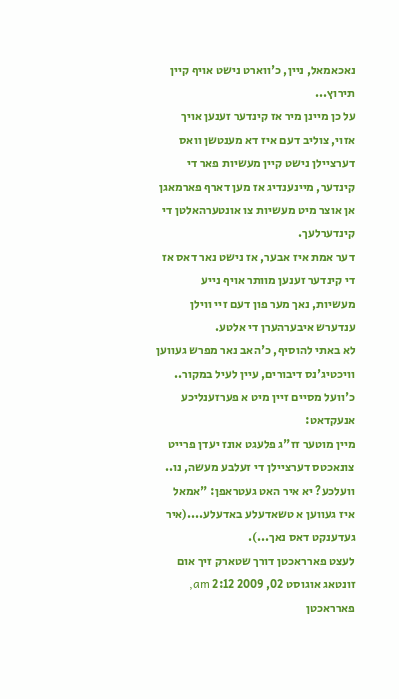נאכאמאל, ניין, כ'ווארט נישט אויף קיין תירוץ...
על כן מיינן מיר אז קינדער זענען אויך אזוי, צוליב דעם איז דא מענטשן וואס דערציילן נישט קיין מעשיות פאר די קינדער, מיינענדיג אז מען דארף פארמאגן אן אוצר מיט מעשיות צו אונטערהאלטן די קינדערלעך.
דער אמת איז אבער, אז נישט נאר דאס אז די קינדער זענען מוותר אויף נייע מעשיות, נאך מער פון דעם זיי ווילן ענדערש איבערהערן די אלטע.
לא באתי להוסיף, כ'האב נאר מפרש געווען וויכטיג'נס דיבורים, עיין לעיל במקור..
כ'וועל מסיים זיין מיט א פערזענליכע אנעקדאט:
מיין מוטער זז"ג פלעגט אונז יעדן פרייט צונאכטס דערציילן די זעלבע מעשה, נו.. וועלכע? יא איר האט געטראפן: "אמאל איז געווען א טשאדעלע באדעלע....(איר געדענקט דאס נאך...).
לעצט פארראכטן דורך שטארק זיך אום זונטאג אוגוסט 02, 2009 2:12 am, פארראכטן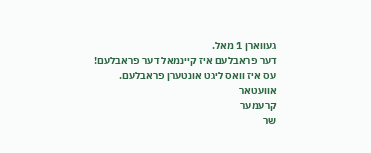געווארן 1 מאל.
דער פראבלעם איז קיינמאל דער פראבלעם!
עס איז וואס ליגט אונטערן פראבלעם.
אוועטאר
קרעמער
שר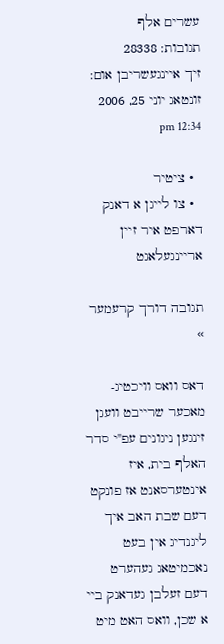עשרים אלף
תגובות: 28338
זיך איינגעשריבן אום: זונטאג יוני 25, 2006 12:34 pm

  • ציטיר
  • צו לייגן א דאנק דארפט איר זיין אריינגעלאגט

תגובה דורך קרעמער »

דאס וואס וויכטיג-מאכער שרייבט וועגן זינגען ניגונים עפ"י סדר האלף בית, איז אינטערסאנט אז פונקט דעם שבת האב איך ליגנדיג אין בעט נאכמיטאג געהערט דעם זעלבן געדאנק ביי א שכן, וואס האט מיט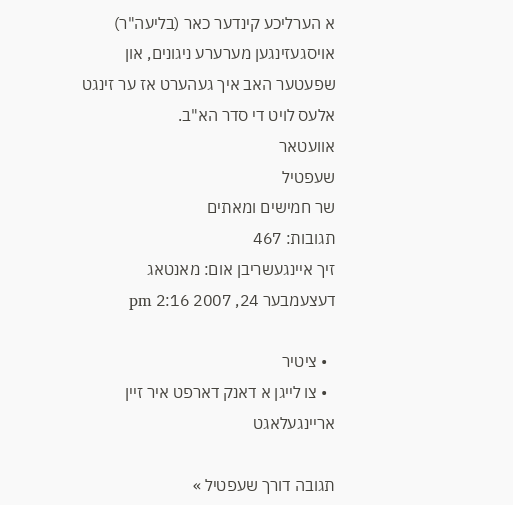א הערליכע קינדער כאר (בליעה"ר) אויסגעזינגען מערערע ניגונים, און שפעטער האב איך געהערט אז ער זינגט אלעס לויט די סדר הא"ב.
אוועטאר
שעפטיל
שר חמישים ומאתים
תגובות: 467
זיך איינגעשריבן אום: מאנטאג דעצעמבער 24, 2007 2:16 pm

  • ציטיר
  • צו לייגן א דאנק דארפט איר זיין אריינגעלאגט

תגובה דורך שעפטיל »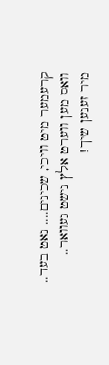קרעמער מיט וויכי, שכינים.... נאט בעד.. וואס מען ווערט אלץ נישט געוואר..
מיר זענען שיך!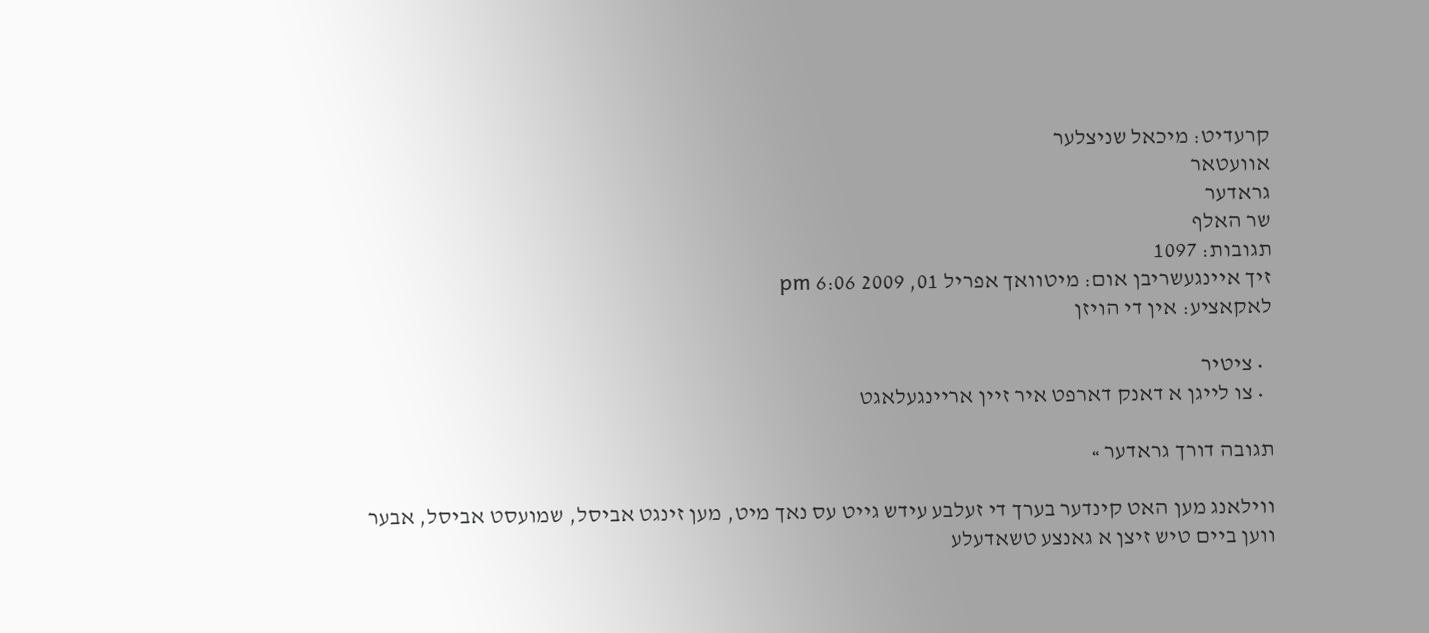קרעדיט: מיכאל שניצלער
אוועטאר
גראדער
שר האלף
תגובות: 1097
זיך איינגעשריבן אום: מיטוואך אפריל 01, 2009 6:06 pm
לאקאציע: אין די הויזן

  • ציטיר
  • צו לייגן א דאנק דארפט איר זיין אריינגעלאגט

תגובה דורך גראדער »

ווילאנג מען האט קינדער בערך די זעלבע עידש גייט עס נאך מיט, מען זינגט אביסל, שמועסט אביסל, אבער ווען ביים טיש זיצן א גאנצע טשאדעלע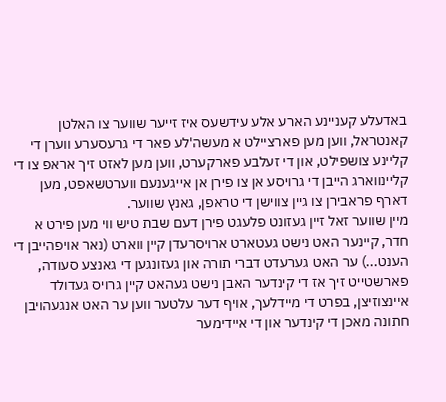באדעלע קעניינע הארע אלע עידשעס איז זייער שווער צו האלטן קאנטראל, ווען מען פארציילט א מעשה'לע פאר די גרעסערע ווערן די קליינע צושפילט, און די זעלבע פארקערט, ווען מען לאזט זיך אראפ צו די קליינווארג הייבן די גרויסע אן צו פירן אן אייגענעם ווערטשאפט, מען דארף פראבירן צו גיין צווישן די טראפן, גאנץ שווער.
מיין שווער זאל זיין געזונט פלעגט פירן דעם שבת טיש ווי מען פירט א חדר, קיינער האט נישט געטארט ארויסרעדן קיין ווארט (נאר אויפהייבן די הענט...) ער האט גערעדט דברי תורה און געזונגען די גאנצע סעודה, פארשטייט זיך אז די קינדער האבן נישט געהאט קיין גרויס געדולד איינצוזיצן, בפרט די מיידלעך, אויף דער עלטער ווען ער האט אנגעהויבן חתונה מאכן די קינדער און די איידימער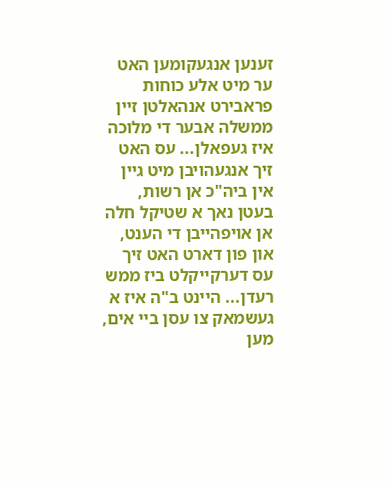זענען אנגעקומען האט ער מיט אלע כוחות פראבירט אנהאלטן זיין ממשלה אבער די מלוכה איז געפאלן... עס האט זיך אנגעהויבן מיט גיין אין ביה"כ אן רשות, בעטן נאך א שטיקל חלה אן אויפהייבן די הענט, און פון דארט האט זיך עס דערקייקלט ביז ממש רעדן... היינט ב"ה איז א געשמאק צו עסן ביי אים, מען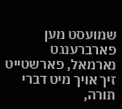שמועסט מען פארברענגט נארמאל, פארשטייט זיך אויך מיט דברי תורה,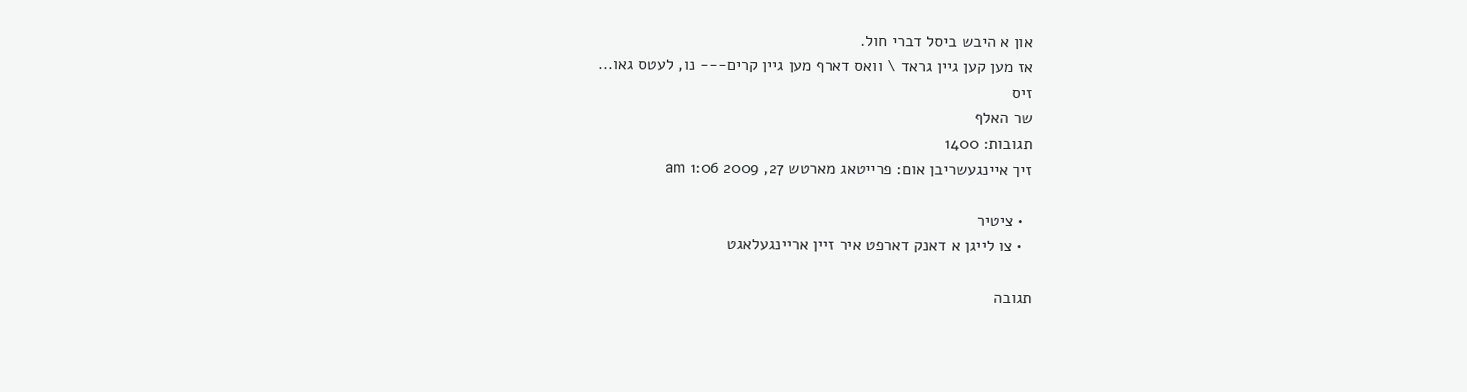און א היבש ביסל דברי חול.
אז מען קען גיין גראד \ וואס דארף מען גיין קרים--- נו, לעטס גאו...
זיס
שר האלף
תגובות: 1400
זיך איינגעשריבן אום: פרייטאג מארטש 27, 2009 1:06 am

  • ציטיר
  • צו לייגן א דאנק דארפט איר זיין אריינגעלאגט

תגובה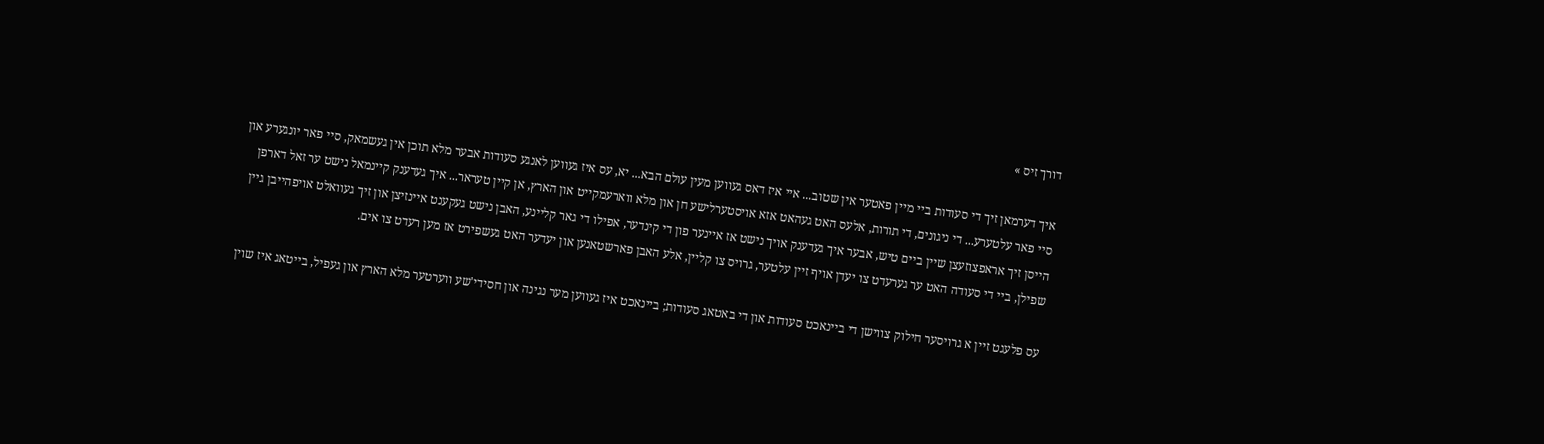דורך זיס »

איך דערמאן זיך די סעודות ביי מיין פאטער אין שטוב... איי איז דאס געווען מעין עולם הבא... יא, עס איז געווען לאנגע סעודות אבער מלא תוכן אין געשמאק, סיי פאר יונגערע און סיי פאר עלטערע... די ניגונים, די תורות, אלעס האט געהאט אזא אויסטערלישע חן און מלא ווארעמקייט און הארץ, אן קיין טעראר... איך געדענק קיינמאל נישט ער זאל דארפן הייסן זיך אראפצוזעצן שיין ביים טיש, אבער איך געדענק אויך נישט אז איינער פון די קינדער, אפילו די גאר קליינע, האבן נישט געקענט איינזיצן און זיך געוואלט אויפהייבן גיין שפילן, ביי די סעודה האט ער גערעדט צו יעדן אויף זיין עלטער, גרויס צו קליין, אלע האבן פארשטאנען און יעדער האט געשפירט אז מען רעדט צו אים.

עס פלעגט זיין א גרויסער חילוק צווישן די ביינאכט סעודות און די באטאג סעודות; ביינאכט איז געווען מער נגינה און חסידי'שע ווערטער מלא הארץ און געפיל, בייטאג איז שוין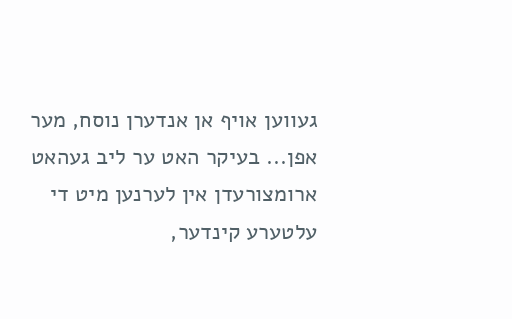געווען אויף אן אנדערן נוסח, מער אפן... בעיקר האט ער ליב געהאט ארומצורעדן אין לערנען מיט די עלטערע קינדער,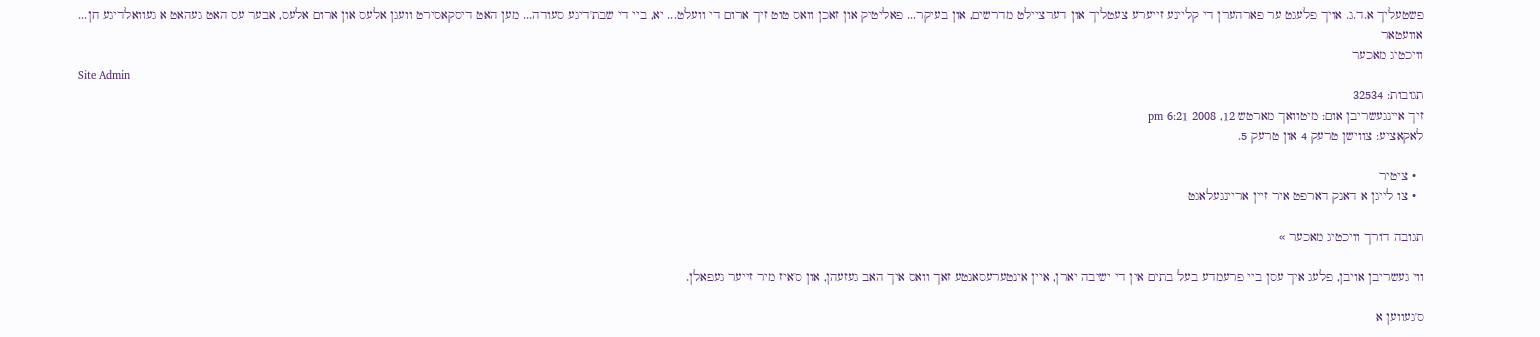פשטעליך א.ד.ג. אויך פלעגט ער פארהערן די קליינע זייערע צעטליך און דערציילט מדרשים, און בעיקר... פאליטיק און זאכן וואס טוט זיך ארום די וועלט... יא, ביי די שבת'דיגע סעודה... מען האט דיסקאסירט וועגן אלעס און ארום אלעס, אבער עס האט געהאט א געוואלדיגע חן...
אוועטאר
וויכטיג מאכער
Site Admin
תגובות: 32534
זיך איינגעשריבן אום: מיטוואך מארטש 12, 2008 6:21 pm
לאקאציע: צווישן טרעק 4 און טרעק 5.

  • ציטיר
  • צו לייגן א דאנק דארפט איר זיין אריינגעלאגט

תגובה דורך וויכטיג מאכער »

ווי געשריבן אויבן, פלעג איך עסן ביי פרעמדע בעל בתים אין די ישיבה יארן, איין אינטערעסאנטע זאך וואס איך האב געזעהן, און ס'איז מיר זייער געפאלן.

ס'געווען א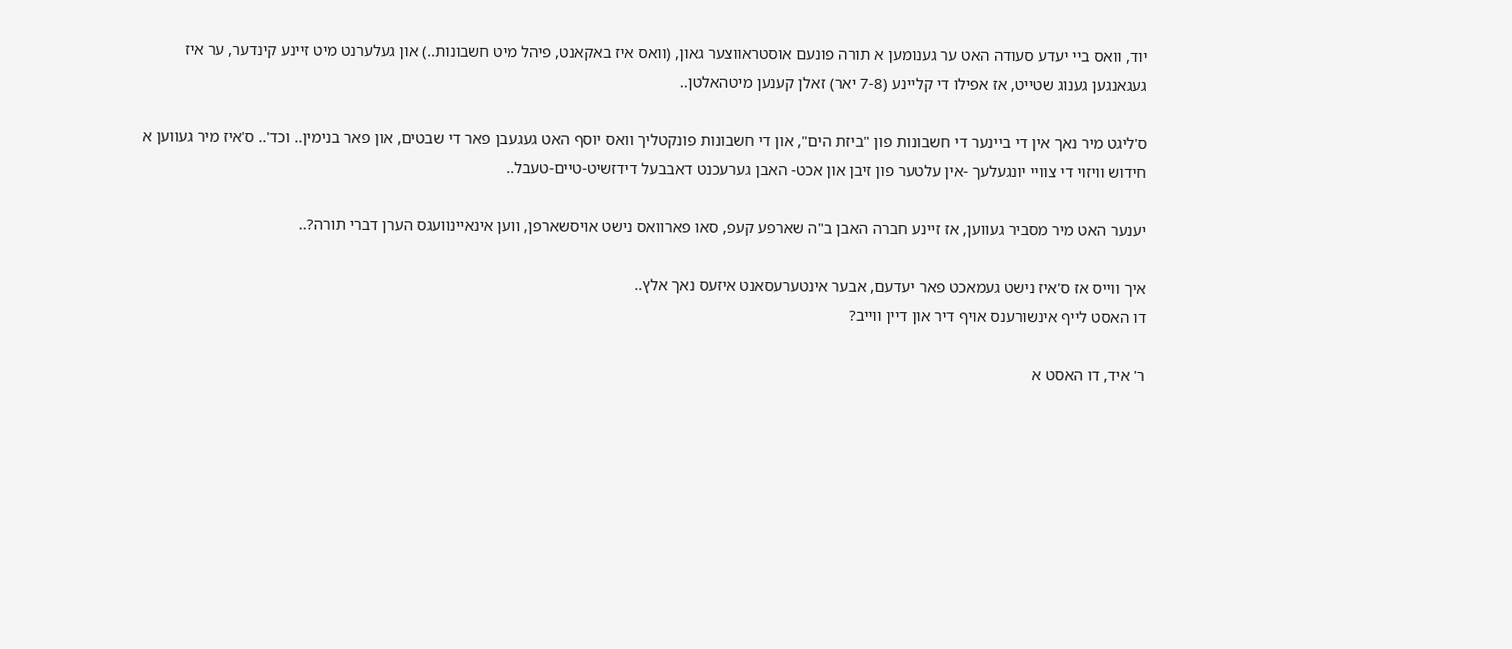יוד, וואס ביי יעדע סעודה האט ער גענומען א תורה פונעם אוסטראווצער גאון, (וואס איז באקאנט, פיהל מיט חשבונות..) און געלערנט מיט זיינע קינדער, ער איז געגאנגען גענוג שטייט, אז אפילו די קליינע (7-8 יאר) זאלן קענען מיטהאלטן..

ס'ליגט מיר נאך אין די ביינער די חשבונות פון "ביזת הים", און די חשבונות פונקטליך וואס יוסף האט געגעבן פאר די שבטים, און פאר בנימין.. וכד'.. ס'איז מיר געווען א חידוש וויזוי די צוויי יונגעלעך -אין עלטער פון זיבן און אכט- האבן גערעכנט דאבבעל דידזשיט-טיים-טעבל..

יענער האט מיר מסביר געווען, אז זיינע חברה האבן ב"ה שארפע קעפ, סאו פארוואס נישט אויסשארפן, ווען אינאיינוועגס הערן דברי תורה?..

איך ווייס אז ס'איז נישט געמאכט פאר יעדעם, אבער אינטערעסאנט איזעס נאך אלץ..
דו האסט לייף אינשורענס אויף דיר און דיין ווייב?

ר' איד, דו האסט א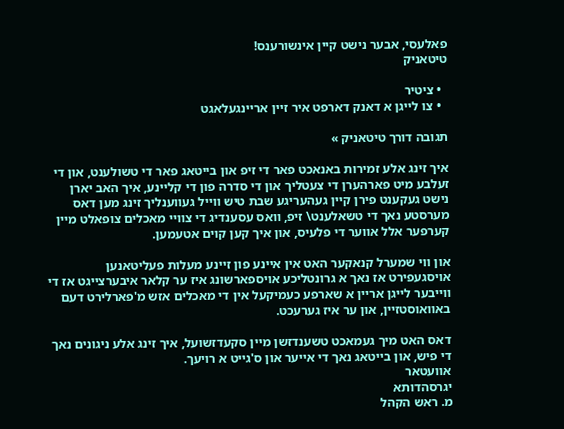פאלעסי, אבער נישט קיין אינשורענס!
טיטאניק

  • ציטיר
  • צו לייגן א דאנק דארפט איר זיין אריינגעלאגט

תגובה דורך טיטאניק »

איך זינג אלע זמירות באנאכט פאר די זיפ און בייטאג פאר די טשולענט, און די זעלבע מיט פארהערן די צעטליך און די סדרה פון די קליינע, איך האב יארן נישט געקענט פירן קיין געהעריגע שבת טיש ווייל געווענליך זינג מען דאס מערסטע נאך די טשאלענט\ זיפ, וואס עסענדיג די צוויי מאכלים צופאלט מיין קערפער אלל אווער די פלעיס, און איך קען קוים אטעמען.

און ווי שמערל קנאקער האט אין איינע פון זיינע מעלות פעליטאנען אויסגעפירט אז נאך א גרונטליכע אויספארשונג איז ער קלאר איבערצייגט אז די ווייבער לייגן אריין א שארפע כעמיקעל אין די מאכלים אזש מ'פארלירט דעם באוואוסטזיין, און ער איז גערעכט.

דאס האט מיך געמאכט טשענדזשן מיין סקעדזשועל, איך זינג אלע ניגונים נאך די פיש, און בייטאג נאך די אייער און ס'גייט א רויעך.
אוועטאר
יגרסהדותא
מ. ראש הקהל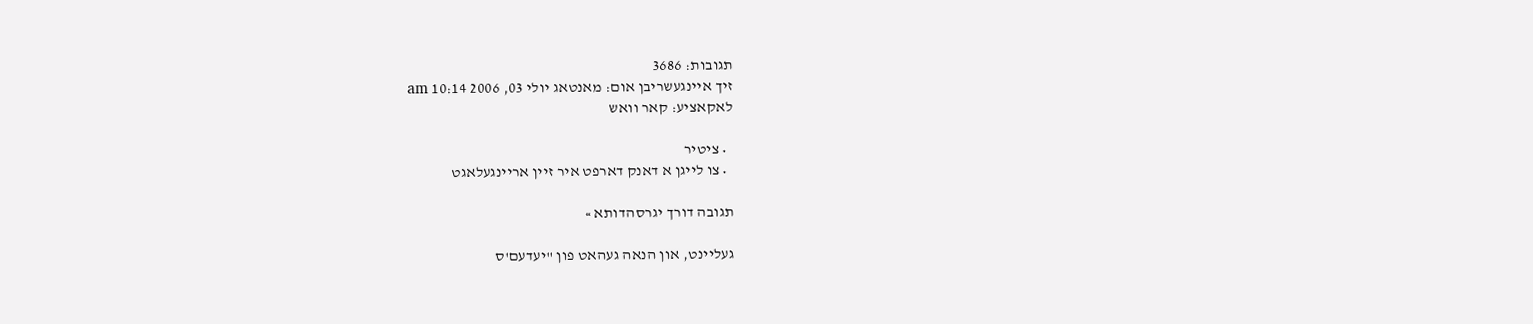תגובות: 3686
זיך איינגעשריבן אום: מאנטאג יולי 03, 2006 10:14 am
לאקאציע: קאר וואש

  • ציטיר
  • צו לייגן א דאנק דארפט איר זיין אריינגעלאגט

תגובה דורך יגרסהדותא »

געליינט, און הנאה געהאט פון "יעדעם'ס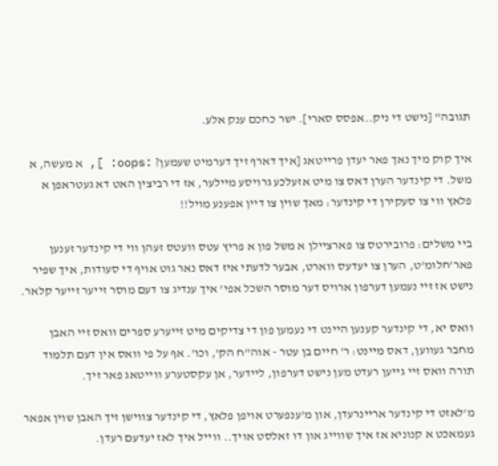תגובה" [נישט די ניק..אפסס סארי]. ישר כחכם ענק אלע.

איך קוק מיך נאך פאר יעדן פרייטאג [איך דארף זיך דערמיט שעמען? :oops: ], א מעשה, א משל. די קינדער הערן דאס צו מיט אזעלכע גרויסע מיילער, אז די רביצין האט דא געטראפן א פלאץ ווי צו סעקירן די קינדער: מאך שוין צו דיין אפענע מויל!!

ביי משלים: פרובירטס צו פארציילן א משל פון א פריץ עטס וועטס זעהן ווי די קינדער זענען פאר'חלומ'ט, הערן צו יעדעס ווארט, אבער לדעתי איז דאס נאר גוט אויף די סעודות, איך שפיר נישט אז זיי נעמען דערפון ארויס דער מוסר השכל אפי' איך ענדיג צו דעם מוסר זייער זייער קלאר.

וואס יא, די קינדער קענען היינט די נעמען פון די צדיקים מיט זייערע ספרים וואס זיי האבן מחבר געווען, דאס מיינט: ר' חיים בן עטר - אוה"ח הק', וכו'. אף על פי וואס אין דעם תלמוד תורה וואס זיי גייען רעדט מען נישט דערפון, ליידער, אן עקסטערע ווייטאג פאר זיך.

מ'לאזט די קינדער אריינרעדן, און מ'ענפערט אויפן פלאץ, די קינדער צווישן זיך האבן שוין אפאר געמאכט א קנוניא אז איך שווייג און דו זאלסט אויך.. ווייל איך לאז יעדעם רעדן.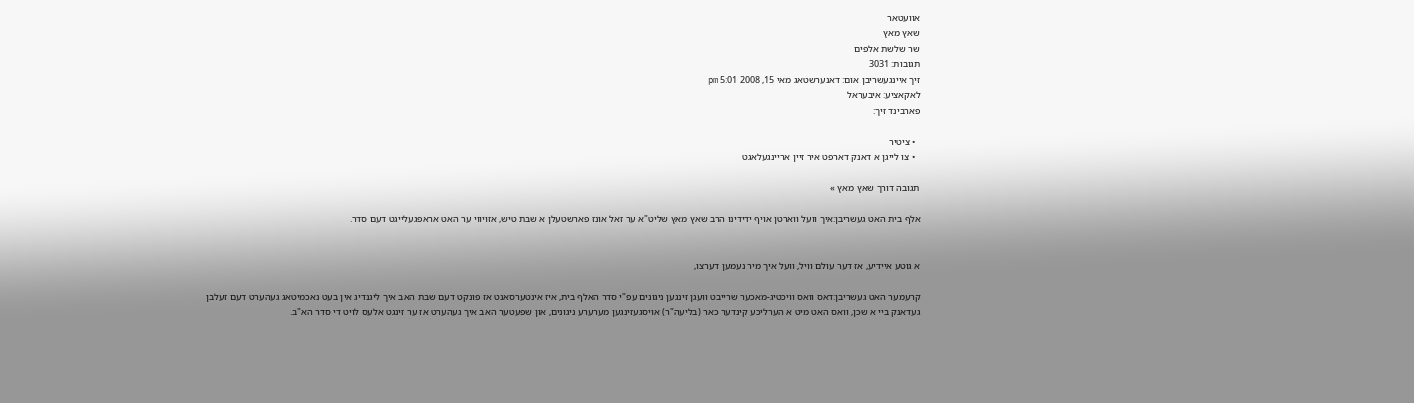אוועטאר
שאץ מאץ
שר שלשת אלפים
תגובות: 3031
זיך איינגעשריבן אום: דאנערשטאג מאי 15, 2008 5:01 pm
לאקאציע: איבעראל
פארבינד זיך:

  • ציטיר
  • צו לייגן א דאנק דארפט איר זיין אריינגעלאגט

תגובה דורך שאץ מאץ »

אלף בית האט געשריבן:איך וועל ווארטן אויף ידידינו הרב שאץ מאץ שליט"א ער זאל אונז פארשטעלן א שבת טיש, אזויווי ער האט אראפגעלייגט דעם סדר.


א גוטע איידיע, אז דער עולם וויל, וועל איך מיר נעמען דערצו,

קרעמער האט געשריבן:דאס וואס וויכטיג-מאכער שרייבט וועגן זינגען ניגונים עפ"י סדר האלף בית, איז אינטערסאנט אז פונקט דעם שבת האב איך ליגנדיג אין בעט נאכמיטאג געהערט דעם זעלבן געדאנק ביי א שכן, וואס האט מיט א הערליכע קינדער כאר (בליעה"ר) אויסגעזינגען מערערע ניגונים, און שפעטער האב איך געהערט אז ער זינגט אלעס לויט די סדר הא"ב.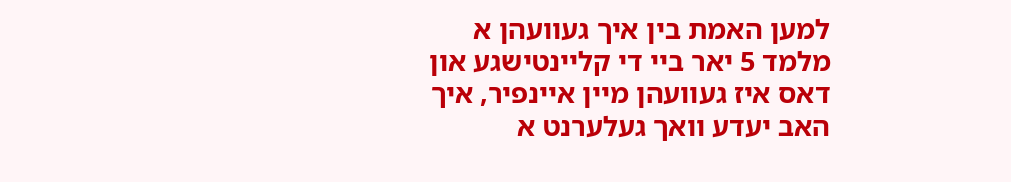למען האמת בין איך געוועהן א מלמד 5 יאר ביי די קליינטישגע און דאס איז געוועהן מיין איינפיר, איך האב יעדע וואך געלערנט א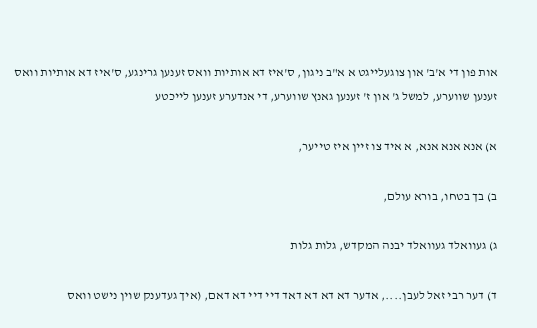אות פון די א'ב' און צוגעלייגט א א"ב ניגון, ס'איז דא אותיות וואס זענען גרינגע, ס'איז דא אותיות וואס זענען שווערע, למשל ג' און ז' זענען גאנץ שווערע, די אנדערע זענען לייכטע

א) אנא אנא אנא, א איד צו זיין איז טייער,

ב) בך בטחו, בורא עולם,

ג) געוואלד געוואלד יבנה המקדש, גלות גלות

ד) דער רבי זאל לעבן...., אדער דא דא דא דאד דיי דיי דא דאם, (איך געדענק שוין נישט וואס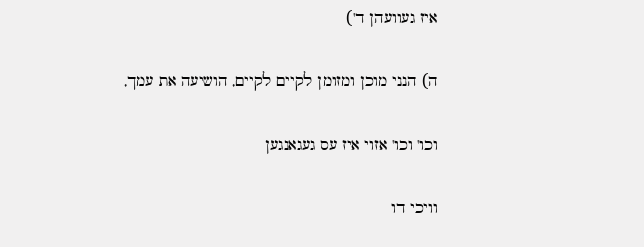איז געוועהן ד')

ה) הנני מוכן ומזומן לקיים לקיים, הושיעה את עמך,

וכו' וכו' אזוי איז עס געגאנגען

וויכי דו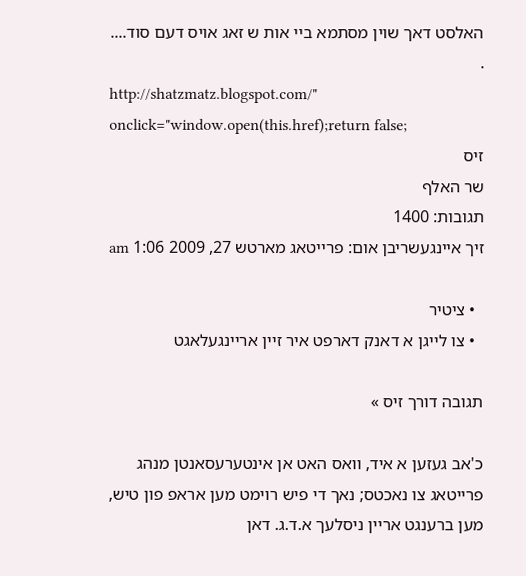האלסט דאך שוין מסתמא ביי אות ש זאג אויס דעם סוד....
.
http://shatzmatz.blogspot.com/" onclick="window.open(this.href);return false;
זיס
שר האלף
תגובות: 1400
זיך איינגעשריבן אום: פרייטאג מארטש 27, 2009 1:06 am

  • ציטיר
  • צו לייגן א דאנק דארפט איר זיין אריינגעלאגט

תגובה דורך זיס »

כ'אב געזען א איד, וואס האט אן אינטערעסאנטן מנהג פרייטאג צו נאכטס; נאך די פיש רוימט מען אראפ פון טיש, מען ברענגט אריין ניסלעך א.ד.ג. דאן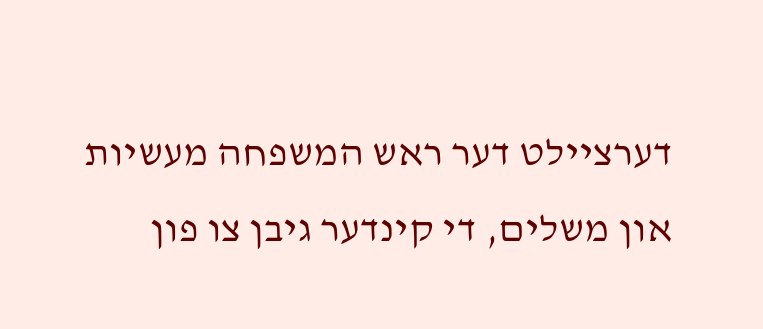דערציילט דער ראש המשפחה מעשיות און משלים, די קינדער גיבן צו פון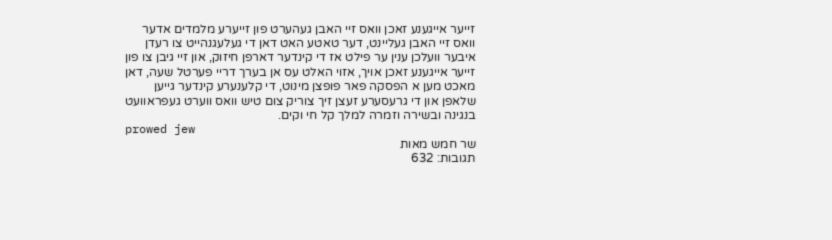זייער אייגענע זאכן וואס זיי האבן געהערט פון זייערע מלמדים אדער וואס זיי האבן געליינט, דער טאטע האט דאן די געלעגנהייט צו רעדן איבער וועלכן ענין ער פילט אז די קינדער דארפן חיזוק, און זיי גיבן צו פון זייער אייגענע זאכן אויך, אזוי האלט עס אן בערך דריי פערטל שעה, דאן מאכט מען א הפסקה פאר פופצן מינוט, די קלענערע קינדער גייען שלאפן און די גרעסערע זעצן זיך צוריק צום טיש וואס ווערט געפראוועט בנגינה ובשירה וזמרה למלך קל חי וקים.
prowed jew
שר חמש מאות
תגובות: 632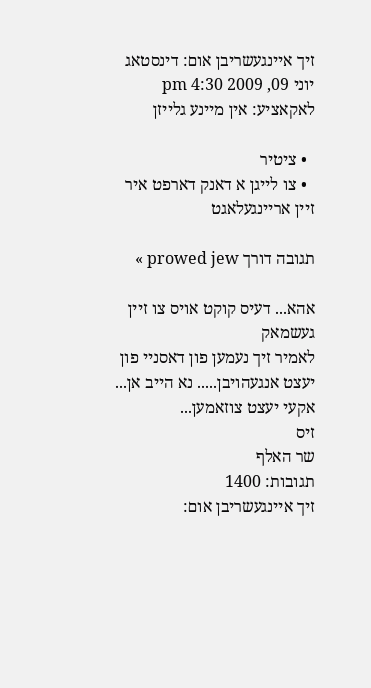זיך איינגעשריבן אום: דינסטאג יוני 09, 2009 4:30 pm
לאקאציע: אין מיינע גלייזן

  • ציטיר
  • צו לייגן א דאנק דארפט איר זיין אריינגעלאגט

תגובה דורך prowed jew »

אהא... דעיס קוקט אויס צו זיין געשמאק
לאמיר זיך נעמען פון דאסניי פון יעצט אנגעהויבן..... נא הייב אן... אקעי יעצט צוזאמען...
זיס
שר האלף
תגובות: 1400
זיך איינגעשריבן אום: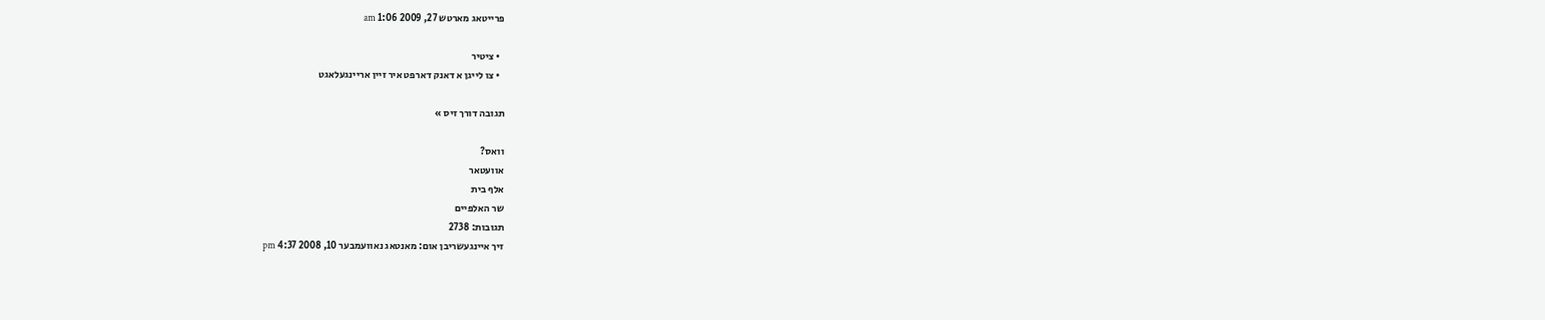פרייטאג מארטש 27, 2009 1:06 am

  • ציטיר
  • צו לייגן א דאנק דארפט איר זיין אריינגעלאגט

תגובה דורך זיס »

וואס?
אוועטאר
אלף בית
שר האלפיים
תגובות: 2738
זיך איינגעשריבן אום: מאנטאג נאוועמבער 10, 2008 4:37 pm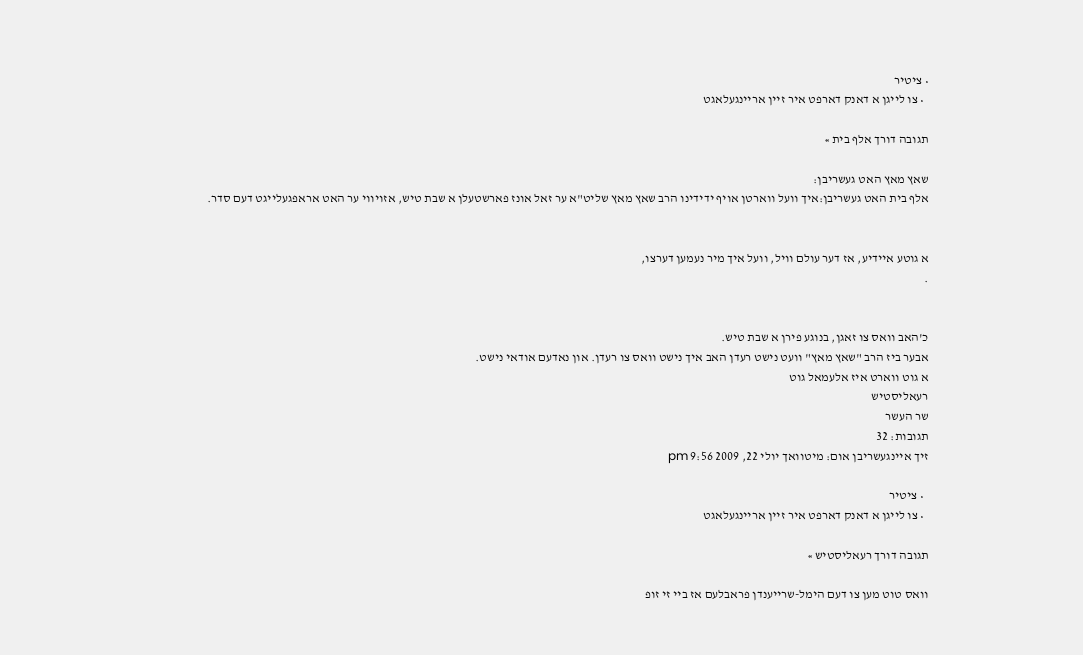• ציטיר
  • צו לייגן א דאנק דארפט איר זיין אריינגעלאגט

תגובה דורך אלף בית »

שאץ מאץ האט געשריבן:
אלף בית האט געשריבן:איך וועל ווארטן אויף ידידינו הרב שאץ מאץ שליט"א ער זאל אונז פארשטעלן א שבת טיש, אזויווי ער האט אראפגעלייגט דעם סדר.


א גוטע איידיע, אז דער עולם וויל, וועל איך מיר נעמען דערצו,
.


כ'האב וואס צו זאגן, בנוגע פירן א שבת טיש.
אבער ביז הרב "שאץ מאץ" וועט נישט רעדן האב איך נישט וואס צו רעדן. און נאדעם אודאי נישט.
א גוט ווארט איז אלעמאל גוט
רעאליסטיש
שר העשר
תגובות: 32
זיך איינגעשריבן אום: מיטוואך יולי 22, 2009 9:56 pm

  • ציטיר
  • צו לייגן א דאנק דארפט איר זיין אריינגעלאגט

תגובה דורך רעאליסטיש »

וואס טוט מען צו דעם הימל-שרייענדן פראבלעם אז ביי זי זופ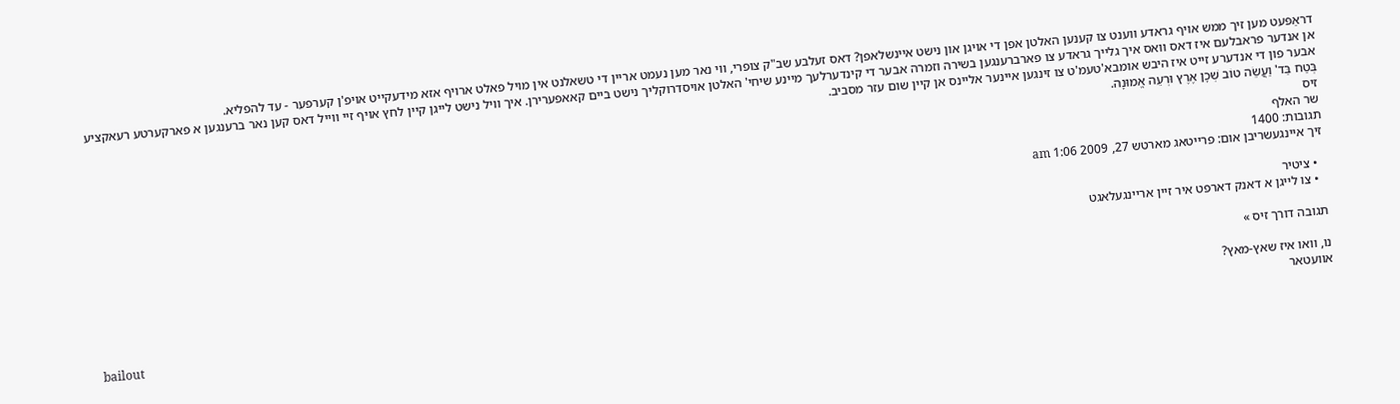דראַפּעט מען זיך ממש אויף גראדע ווענט צו קענען האלטן אפן די אויגן און נישט איינשלאפן? דאס זעלבע שב"ק צופרי, ווי נאר מען נעמט אריין די טשאלנט אין מויל פאלט ארויף אזא מידעקייט אויפ'ן קערפער - עד להפליא.
אן אנדער פראבלעם איז דאס וואס איך גלייך גראדע צו פארברענגען בשירה וזמרה אבער די קינדערלעך מיינע שיחי' האלטן אויסדרוקליך נישט ביים קאאפערירן. איך וויל נישט לייגן קיין לחץ אויף זיי ווייל דאס קען נאר ברענגען א פארקערטע רעאקציע אבער פון די אנדערע זייט איז היבש אומבא'טעמ'ט צו זינגען איינער אליינס אן קיין שום עזר מסביב.
בְּטַח בַּד' וַעֲשֵׂה טוֹב שְׁכָן אֶרֶץ וּרְעֵה אֱמוּנָה.
זיס
שר האלף
תגובות: 1400
זיך איינגעשריבן אום: פרייטאג מארטש 27, 2009 1:06 am

  • ציטיר
  • צו לייגן א דאנק דארפט איר זיין אריינגעלאגט

תגובה דורך זיס »

נו, וואו איז שאץ-מאץ?
אוועטאר
bailout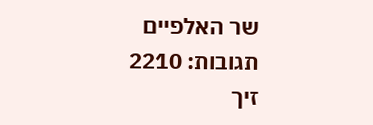שר האלפיים
תגובות: 2210
זיך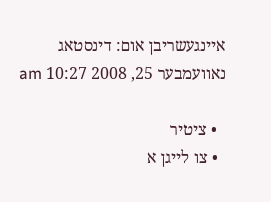איינגעשריבן אום: דינסטאג נאוועמבער 25, 2008 10:27 am

  • ציטיר
  • צו לייגן א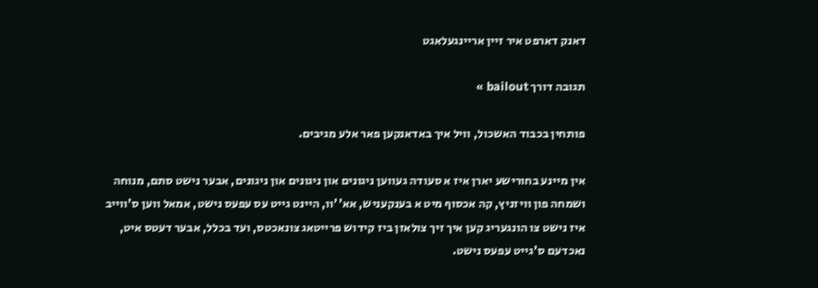דאנק דארפט איר זיין אריינגעלאגט

תגובה דורך bailout »

פותחין בכבוד האשכול, וויל איך באדאנקען פאר אלע מגיבים.

אין מיינע בחורישע יארן איז א סעודה געווען ניגונים און ניגונים און ניגונים, אבער נישט סתם, מנוחה ושמחה פון וויזניץ, קה אכסוף מיט א בענקעניש, אא''וו, היינט גייט עס עפעס נישט, אמאל ווען ס'ווייב איז נישט צו הונגעריג קען איך זיך צולאזן ביז קידוש פרייטאג צונאכטס, ועד בכלל, אבער דעטס איט, נאכדעם ס'גייט עפעס נישט.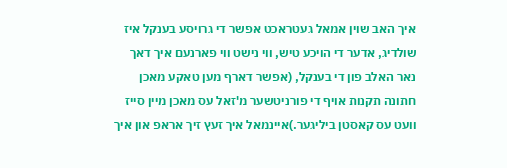איך האב שוין אמאל געטראכט אפשר די גרויסע בענקל איז שולדיג, אדער די הויכע טיש, ווי נישט ווי פארנעם איך דאך נאר האלב פון די בענקל, (אפשר דארף מען טאקע מאכן חתונה תקנות אויף די פורניטשער מ'זאל עס מאכן מיין סייז וועט עס קאסטן ביליגער.)איינמאל איך זעץ זיך אראפ און איך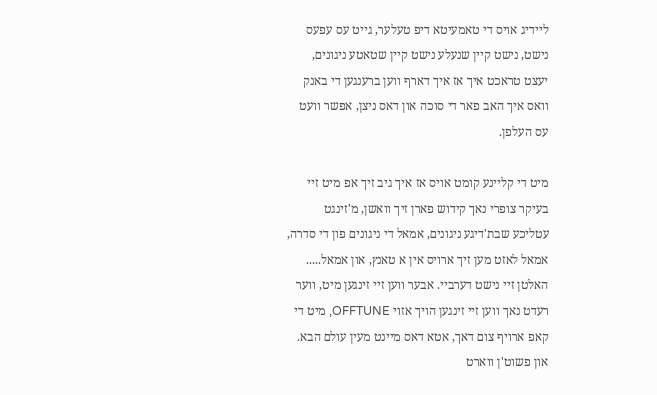ליידיג אויס די טאמעיטא דיפ טעלער, גייט עס עפעס נישט, נישט קיין שנעלע נישט קיין שטאטע ניגונים, יעצט טראכט איך אז איך דארף ווען ברענגען די באנק וואס איך האב פאר די סוכה און דאס ניצן, אפשר וועט עס העלפן.

מיט די קליינע קומט אויס אז איך גיב זיך אפ מיט זיי בעיקר צופרי נאך קידוש פארן זיך וואשן, מ'זינגט עטליכע שבת'דיגע ניגונים, אמאל די ניגונים פון די סדרה, אמאל לאזט מען זיך ארויס אין א טאנץ, און אמאל..... האלטן זיי נישט דערביי. אבער ווען זיי זינגען מיט, ווער רעדט נאך ווען זיי זינגען הויך אזוי OFFTUNE, מיט די קאפ ארויף צום דאך, אטא דאס מיינט מעין עולם הבא. און פשוט'ן ווארט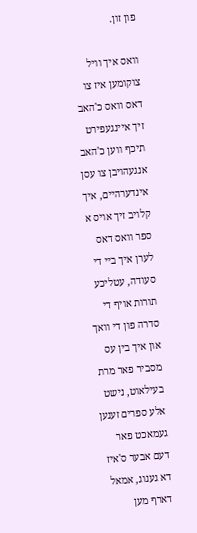פון זון.

וואס איך וויל צוקומען איז צו דאס וואס כ'האב זיך איינגעפירט תיכף ווען כ'האב אנגעהויבן צו עסן אינדערהיים, איך קלויב זיך אויס א ספר וואס דאס לערן איך ביי די סעודה, עטליכע תורות אויף די סדרה פון די וואך און איך בין עס מסביר פאר מרת בעילאוט, נישט אלע ספרים זענען געמאכט פאר דעם אבער ס'איז דא גענוג, אמאל דארף מען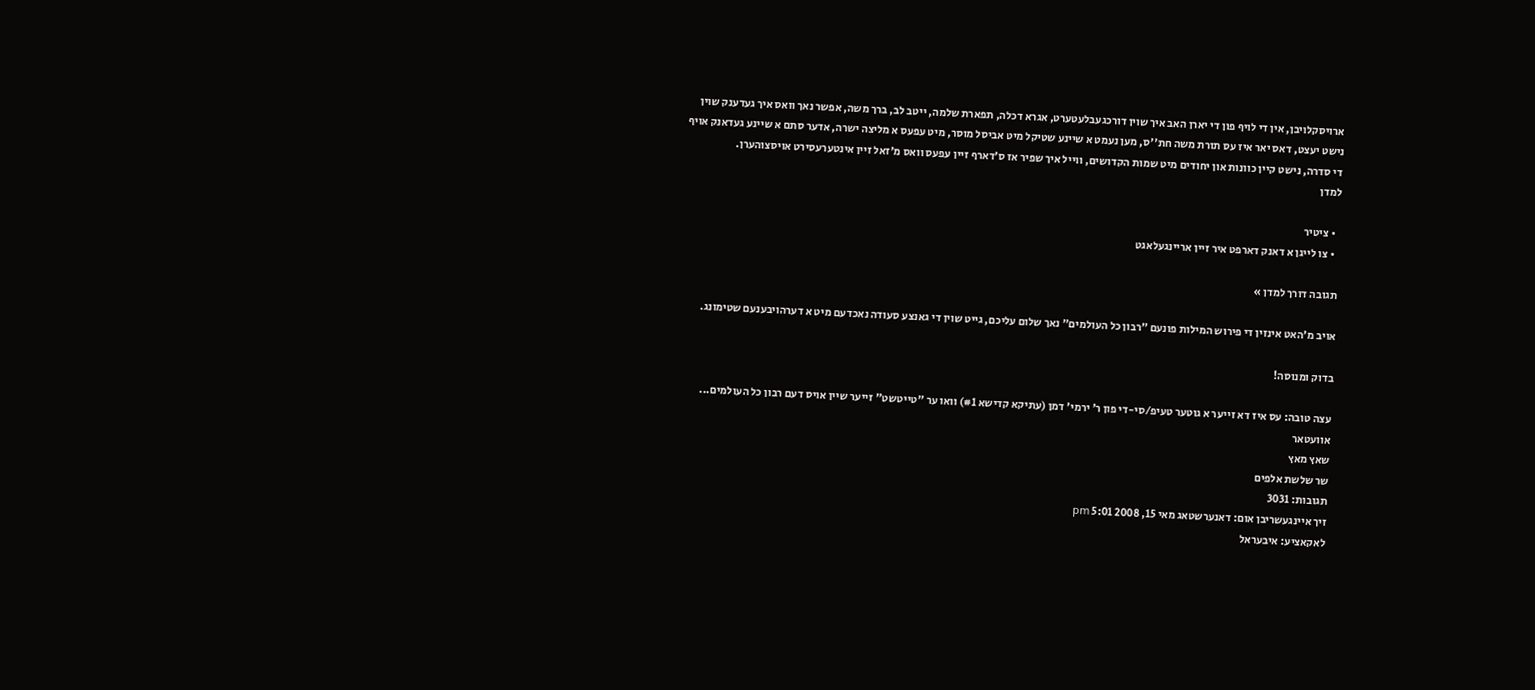ארויסקלויבן, אין די לויף פון די יארן האב איך שוין דורכגעבלעטערט, אגרא דכלה, תפארת שלמה, ייטב לב, ברך משה, אפשר נאך וואס איך געדענק שוין נישט יעצט, דאס יאר איז עס תורת משה חת''ס, מען נעמט א שיינע שטיקל מיט אביסל מוסר, מיט עפעס א מליצה ישרה, אדער סתם א שיינע געדאנק אויף די סדרה, נישט קיין כוונות און יחודים מיט שמות הקדושים, ווייל איך שפיר אז ס'דארף זיין עפעס וואס מ'זאל זיין אינטערעסירט אויסצוהערן.
למדן

  • ציטיר
  • צו לייגן א דאנק דארפט איר זיין אריינגעלאגט

תגובה דורך למדן »

אויב מ'האט אינזין די פירוש המילות פונעם "רבון כל העולמים" נאך שלום עליכם, גייט שוין די גאנצע סעודה נאכדעם מיט א דערהויבענעם שטימונג.

בדוק ומנוסה!

עצה טובה: עס איז דא זייער א גוטער טעיפ/סי-די פון ר' ירמי' דמן (עתיקא קדישא #1) וואו ער "טייטשט" זייער שיין אויס דעם רבון כל העולמים...
אוועטאר
שאץ מאץ
שר שלשת אלפים
תגובות: 3031
זיך איינגעשריבן אום: דאנערשטאג מאי 15, 2008 5:01 pm
לאקאציע: איבעראל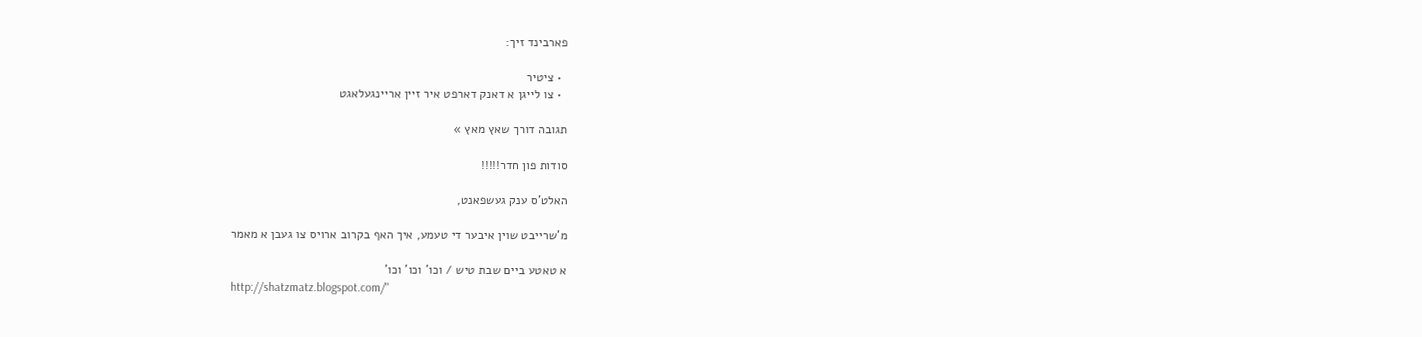פארבינד זיך:

  • ציטיר
  • צו לייגן א דאנק דארפט איר זיין אריינגעלאגט

תגובה דורך שאץ מאץ »

סודות פון חדר!!!!!

האלט'ס ענק געשפאנט,

מ'שרייבט שוין איבער די טעמע, איך האף בקרוב ארויס צו געבן א מאמר

א טאטע ביים שבת טיש / וכו' וכו' וכו'
http://shatzmatz.blogspot.com/"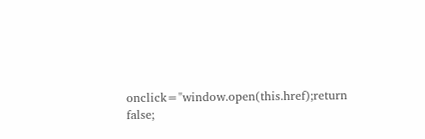onclick="window.open(this.href);return false;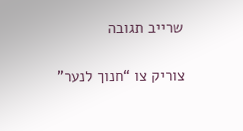שרייב תגובה

צוריק צו “חנוך לנער”